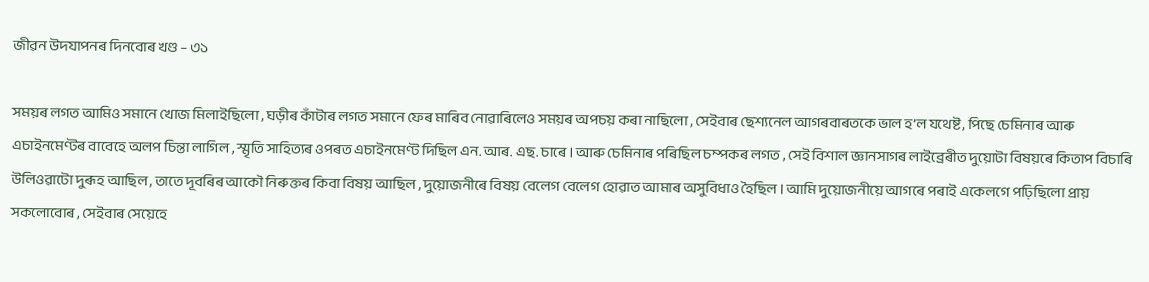জীৱন উদযাপনৰ দিনবোৰ খণ্ড – ৩১

সময়ৰ লগত আমিও সমানে খোজ মিলাইছিলো , ঘড়ীৰ কাঁটাৰ লগত সমানে ফেৰ মাৰিব নোৱাৰিলেও সময়ৰ অপচয় কৰা নাছিলো , সেইবাৰ ছেশ্যনেল আগৰবাৰতকে ভাল হ’ল যথেষ্ট , পিছে চেমিনাৰ আৰু এচাইনমেণ্টৰ বাবেহে অলপ চিন্তা লাগিল , স্মৃতি সাহিত্যৰ ওপৰত এচাইনমেণ্ট দিছিল এন. আৰ. এছ. চাৰে । আৰু চেমিনাৰ পৰিছিল চম্পকৰ লগত , সেই বিশাল জ্ঞানসাগৰ লাইব্ৰেৰীত দুয়োটা বিষয়ৰে কিতাপ বিচাৰি উলিওৱাটো দুৰূহ আছিল , তাতে দূবৰিৰ আকৌ নিৰুক্তৰ কিবা বিষয় আছিল , দুয়োজনীৰে বিষয় বেলেগ বেলেগ হোৱাত আমাৰ অসুবিধাও হৈছিল । আমি দুয়োজনীয়ে আগৰে পৰাই একেলগে পঢ়িছিলো প্ৰায় সকলোবোৰ , সেইবাৰ সেয়েহে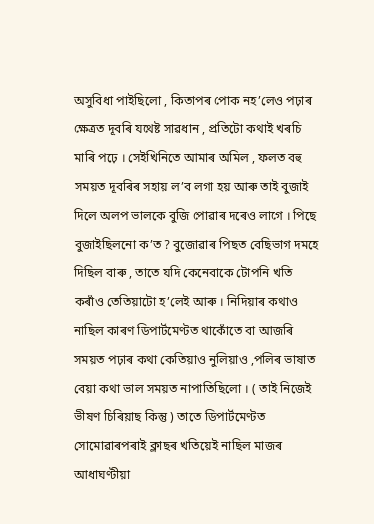অসুবিধা পাইছিলো , কিতাপৰ পোক নহ’লেও পঢ়াৰ ক্ষেত্ৰত দূবৰি যথেষ্ট সাৱধান , প্ৰতিটো কথাই খৰচি মাৰি পঢ়ে । সেইখিনিতে আমাৰ অমিল , ফলত বহু সময়ত দূবৰিৰ সহায় ল’ব লগা হয় আৰু তাই বুজাই দিলে অলপ ভালকে বুজি পোৱাৰ দৰেও লাগে । পিছে বুজাইছিলনো ক’ত ? বুজোৱাৰ পিছত বেছিভাগ দমহে দিছিল বাৰু , তাতে যদি কেনেবাকে টোপনি খতি কৰাঁও তেতিয়াটো হ’লেই আৰু । নিদিয়াৰ কথাও নাছিল কাৰণ ডিপাৰ্টমেণ্টত থাকোঁতে বা আজৰি সময়ত পঢ়াৰ কথা কেতিয়াও নুলিয়াও ,পলিৰ ভাষাত বেয়া কথা ভাল সময়ত নাপাতিছিলো । ( তাই নিজেই ভীষণ চিৰিয়াছ কিন্তু ) তাতে ডিপাৰ্টমেণ্টত সোমোৱাৰপৰাই ক্লাছৰ খতিয়েই নাছিল মাজৰ আধাঘণ্টীয়া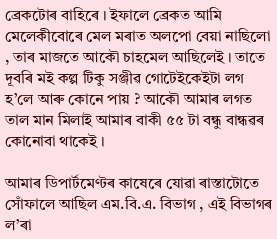ব্ৰেকটোৰ বাহিৰে । ইফালে ব্ৰেকত আমি মেলেকীবোৰে মেল মৰাত অলপো বেয়া নাছিলো , তাৰ মাজতে আকৌ চাহমেল আছিলেই । তাতে দূবৰি মই কল্প টিকু সঞ্জীৱ গোটেইকেইটা লগ হ’লে আৰু কোনে পায় ? আকৌ আমাৰ লগত তাল মান মিলাই আমাৰ বাকী ৫৫ টা বন্ধু বান্ধৱৰ কোনোবা থাকেই ।

আমাৰ ডিপাৰ্টমেণ্টৰ কাষেৰে যোৱা ৰাস্তাটোতে সোঁফালে আছিল এম.বি.এ. বিভাগ , এই বিভাগৰ ল’ৰা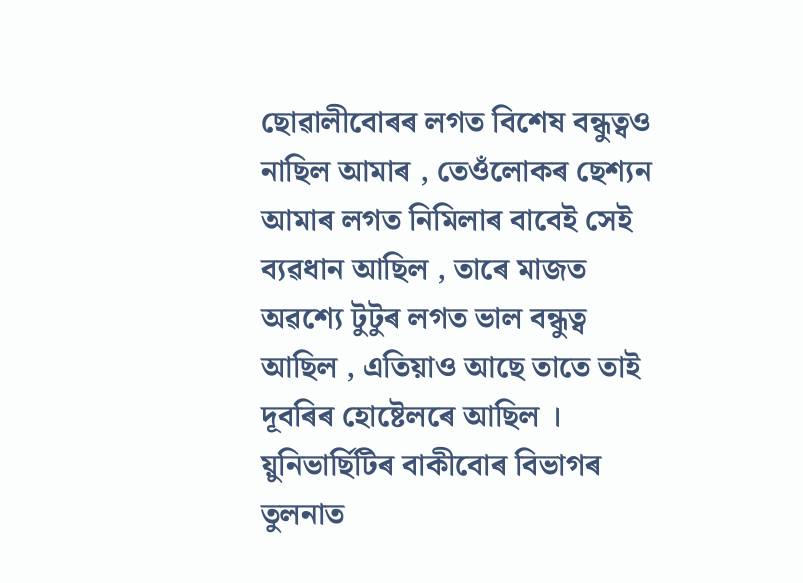ছোৱালীবোৰৰ লগত বিশেষ বন্ধুত্বও নাছিল আমাৰ , তেওঁলোকৰ ছেশ্যন আমাৰ লগত নিমিলাৰ বাবেই সেই ব্যৱধান আছিল , তাৰে মাজত অৱশ্যে টুটুৰ লগত ভাল বন্ধুত্ব আছিল , এতিয়াও আছে তাতে তাই দূবৰিৰ হোষ্টেলৰে আছিল । য়ুনিভাৰ্ছিটিৰ বাকীবোৰ বিভাগৰ তুলনাত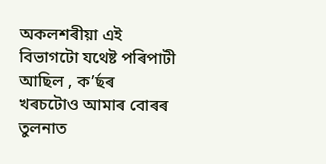অকলশৰীয়া এই বিভাগটো যথেষ্ট পৰিপাটী আছিল , ক’ৰ্ছৰ খৰচটোও আমাৰ বোৰৰ তুলনাত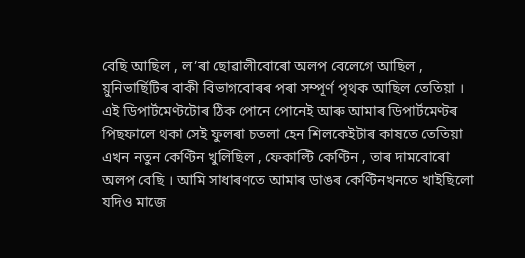বেছি আছিল , ল’ৰা ছোৱালীবোৰো অলপ বেলেগে আছিল , য়ুনিভাৰ্ছিটিৰ বাকী বিভাগবোৰৰ পৰা সম্পূৰ্ণ পৃথক আছিল তেতিয়া । এই ডিপাৰ্টমেণ্টটোৰ ঠিক পোনে পোনেই আৰু আমাৰ ডিপাৰ্টমেণ্টৰ পিছফালে থকা সেই ফুলৰা চতলা হেন শিলকেইটাৰ কাষতে তেতিয়া এখন নতুন কেণ্টিন খুলিছিল , ফেকাল্টি কেণ্টিন , তাৰ দামবোৰো অলপ বেছি । আমি সাধাৰণতে আমাৰ ডাঙৰ কেণ্টিনখনতে খাইছিলো যদিও মাজে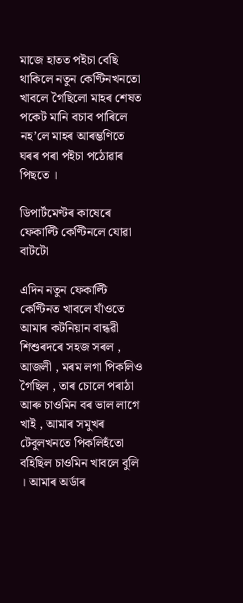মাজে হাতত পইচা বেছি থাকিলে নতুন কেণ্টিনখনতো খাবলে গৈছিলো মাহৰ শেষত পকেট মানি বচাব পাৰিলে নহ’লে মাহৰ আৰম্ভণিতে ঘৰৰ পৰা পইচা পঠোৱাৰ পিছতে ।

ডিপাৰ্টমেণ্টৰ কাষেৰে ফেকাল্টি কেণ্টিনলে যোৱা বাটটো

এদিন নতুন ফেকাল্টি কেণ্টিনত খাবলে যাঁওতে আমাৰ কটনিয়ান বান্ধৱী শিশুৰদৰে সহজ সৰল , আজলী , মৰম লগা পিকলিও গৈছিল , তাৰ চোলে পৰাঠা আৰু চাওমিন বৰ ভাল লাগে খাই , আমাৰ সমুখৰ টেবুলখনতে পিকলিহঁতো বহিছিল চাওমিন খাবলে বুলি । আমাৰ অৰ্ডাৰ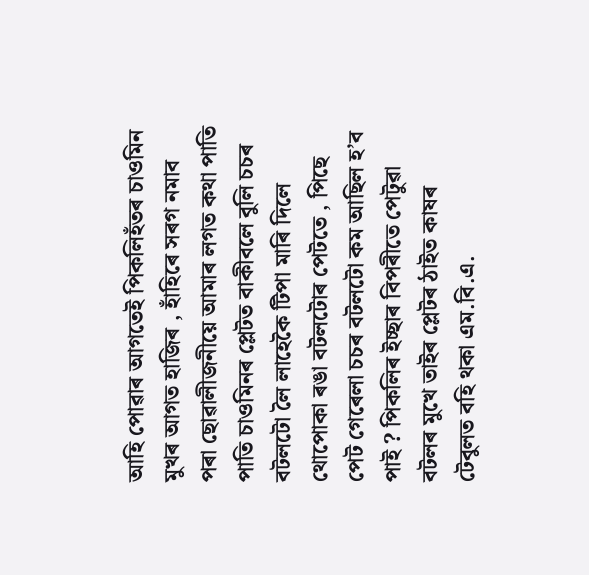আহি পোৱাৰ আগতেই পিকলিহঁতৰ চাওমিন মুখৰ আগত হাজিৰ , হাঁহিৰে সৰগ নমাব পৰা ছোৱালীজনীয়ে আমাৰ লগত কথা পাতি পাতি চাওমিনৰ প্লেটত বাকীবলে বুলি চচৰ বটলটো লৈ লাহেকৈ টিপা মাৰি দিলে থোপোকা ৰঙা বটলটোৰ পেটতে , পিছে পেট গেৰেলা চচৰ বটলটো কম আছিল হ’ব পাই ? পিকলিৰ ইচ্ছাৰ বিপৰীতে পেটুৱা বটলৰ মুখে তাইৰ প্লেটৰ ঠাইত কাষৰ টেবুলত বহি থকা এম.বি.এ.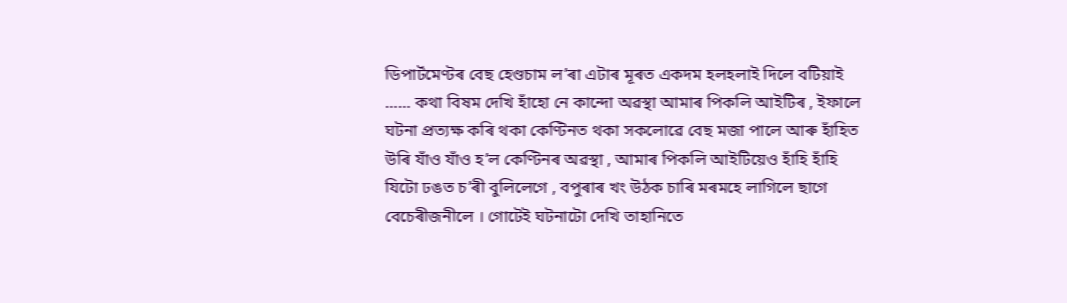ডিপাৰ্টমেণ্টৰ বেছ হেণ্ডচাম ল’ৰা এটাৰ মূৰত একদম হলহলাই দিলে বটিয়াই …… কথা বিষম দেখি হাঁহো নে কান্দো অৱস্থা আমাৰ পিকলি আইটিৰ , ইফালে ঘটনা প্ৰত্যক্ষ কৰি থকা কেণ্টিনত থকা সকলোৱে বেছ মজা পালে আৰু হাঁহিত উৰি যাঁও যাঁও হ’ল কেণ্টিনৰ অৱস্থা , আমাৰ পিকলি আইটিয়েও হাঁহি হাঁহি যিটো ঢঙত চ’ৰী বুলিলেগে , বপুৰাৰ খং উঠক চাৰি মৰমহে লাগিলে ছাগে বেচেৰীজনীলে । গোটেই ঘটনাটো দেখি তাহানিতে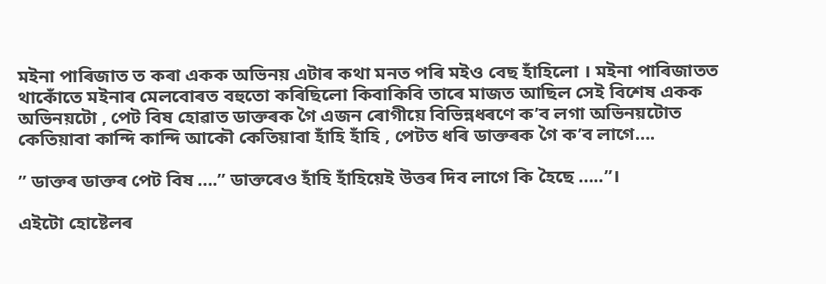মইনা পাৰিজাত ত কৰা একক অভিনয় এটাৰ কথা মনত পৰি মইও বেছ হাঁহিলো । মইনা পাৰিজাতত থাকোঁতে মইনাৰ মেলবোৰত বহুতো কৰিছিলো কিবাকিবি তাৰে মাজত আছিল সেই বিশেষ একক অভিনয়টো , পেট বিষ হোৱাত ডাক্তৰক গৈ এজন ৰোগীয়ে বিভিন্নধৰণে ক’ব লগা অভিনয়টোত কেতিয়াবা কান্দি কান্দি আকৌ কেতিয়াবা হাঁহি হাঁহি , পেটত ধৰি ডাক্তৰক গৈ ক’ব লাগে….

” ডাক্তৰ ডাক্তৰ পেট বিষ ….” ডাক্তৰেও হাঁহি হাঁহিয়েই উত্তৰ দিব লাগে কি হৈছে …..”।

এইটো হোষ্টেলৰ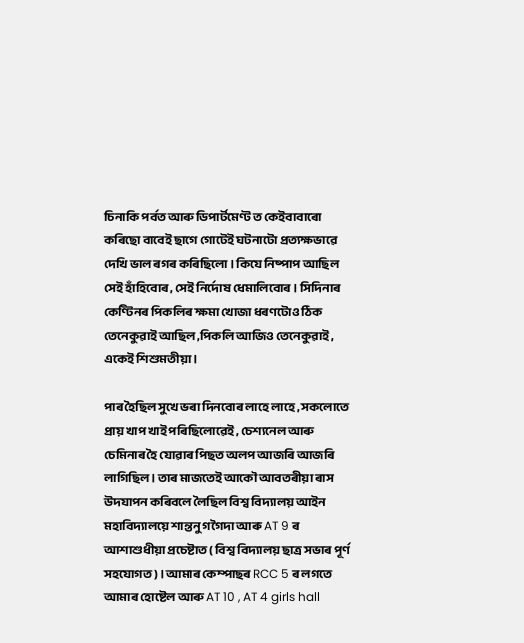চিনাকি পৰ্বত আৰু ডিপাৰ্টমেণ্ট ত কেইবাবাৰো কৰিছো বাবেই ছাগে গোটেই ঘটনাটো প্ৰত্যক্ষভাৱে দেখি ভাল ৰগৰ কৰিছিলো । কিযে নিষ্পাপ আছিল সেই হাঁহিবোৰ , সেই নিৰ্দোষ ধেমালিবোৰ । সিদিনাৰ কেণ্টিনৰ পিকলিৰ ক্ষমা খোজা ধৰণটোও ঠিক তেনেকুৱাই আছিল ,পিকলি আজিও তেনেকুৱাই , একেই শিশুমতীয়া ।

পাৰ হৈছিল সুখে ভৰা দিনবোৰ লাহে লাহে , সকলোতে প্ৰায় খাপ খাই পৰিছিলোৱেই , চেশ্যনেল আৰু চেমিনাৰ হৈ যোৱাৰ পিছত অলপ আজৰি আজৰি লাগিছিল । তাৰ মাজতেই আকৌ আবতৰীয়া ৰাস উদযাপন কৰিবলে লৈছিল বিশ্ব বিদ্যালয় আইন মহাবিদ্যালয়ে শান্তনু গগৈদা আৰু AT 9 ৰ আশাশুধীয়া প্ৰচেষ্টাত ( বিশ্ব বিদ্যালয় ছাত্ৰ সভাৰ পূৰ্ণ সহযোগত ) । আমাৰ কেম্পাছৰ RCC 5 ৰ লগতে আমাৰ হোষ্টেল আৰু AT 10 , AT 4 girls hall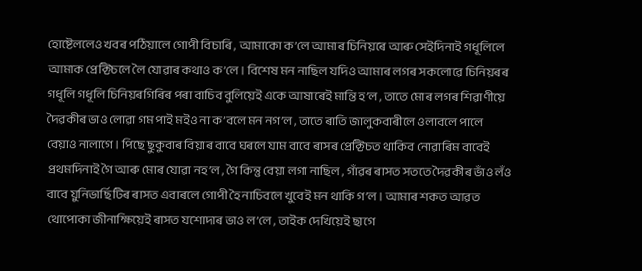হোষ্টেললেও খবৰ পঠিয়ালে গোপী বিচাৰি , আমাকো ক’লে আমাৰ চিনিয়ৰে আৰু সেইদিনাই গধূলিলে আমাক প্ৰেক্টিচলে লৈ যোৱাৰ কথাও ক’লে । বিশেষ মন নাছিল যদিও আমাৰ লগৰ সকলোৱে চিনিয়ৰৰ গধূলি গধূলি চিনিয়ৰগিৰিৰ পৰা বাচিব বুলিয়েই একে আষাৰেই মান্তি হ’ল , তাতে মোৰ লগৰ শিৱাণীয়ে দৈৱকীৰ ভাও লোৱা গম পাই মইও না ক’বলে মন নগ’ল , তাতে ৰাতি জালুকবাৰীলে ওলাবলে পালে বেয়াও নালাগে । পিছে ছুকুবাৰ বিয়াৰ বাবে ঘৰলে যাম বাবে ৰাসৰ প্ৰেক্টিচত থাকিব নোৱাৰিম বাবেই প্ৰথমদিনাই গৈ আৰু মোৰ যোৱা নহ’ল , গৈ কিন্তু বেয়া লগা নাছিল , গাঁৱৰ ৰাসত সততে দৈৱকীৰ ভাঁও লঁও বাবে য়ুনিভাৰ্ছিটিৰ ৰাসত এবাৰলে গোপী হৈ নাচিবলে খুবেই মন থাকি গ’ল । আমাৰ শকত আৱত থোপোকা জীনাক্ষিয়েই ৰাসত যশোদাৰ ভাও ল’লে , তাইক দেখিয়েই ছাগে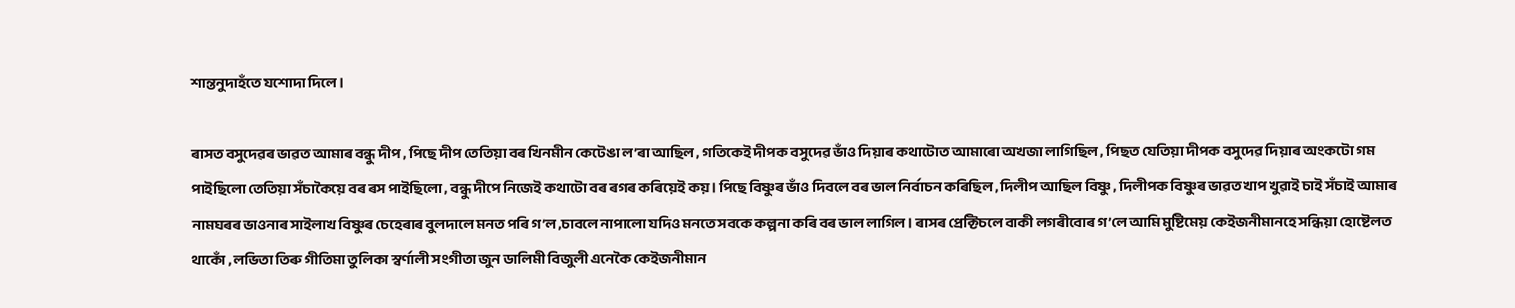শান্তনুদাহঁতে যশোদা দিলে ।

ৰাসত বসুদেৱৰ ভাৱত আমাৰ বন্ধু দীপ , পিছে দীপ তেতিয়া বৰ খিনমীন কেটেঙা ল’ৰা আছিল , গতিকেই দীপক বসুদেৱ ভাঁও দিয়াৰ কথাটোত আমাৰো অখজা লাগিছিল , পিছত যেতিয়া দীপক বসুদেৱ দিয়াৰ অংকটো গম পাইছিলো তেতিয়া সঁচাকৈয়ে বৰ ৰস পাইছিলো , বন্ধু দীপে নিজেই কথাটো বৰ ৰগৰ কৰিয়েই কয় । পিছে বিষ্ণুৰ ভাঁও দিবলে বৰ ভাল নিৰ্বাচন কৰিছিল , দিলীপ আছিল বিষ্ণু , দিলীপক বিষ্ণুৰ ভাৱত খাপ খুৱাই চাই সঁচাই আমাৰ নামঘৰৰ ভাওনাৰ সাইলাখ বিষ্ণুৰ চেহেৰাৰ বুলদালে মনত পৰি গ’ল ,চাবলে নাপালো যদিও মনতে সবকে কল্পনা কৰি বৰ ভাল লাগিল । ৰাসৰ প্ৰেক্টিচলে বাকী লগৰীবোৰ গ’লে আমি মুষ্টিমেয় কেইজনীমানহে সন্ধিয়া হোষ্টেলত থাকোঁ , লভিতা তিৰু গীতিমা তুলিকা স্বৰ্ণালী সংগীতা জুন ডালিমী বিজুলী এনেকৈ কেইজনীমান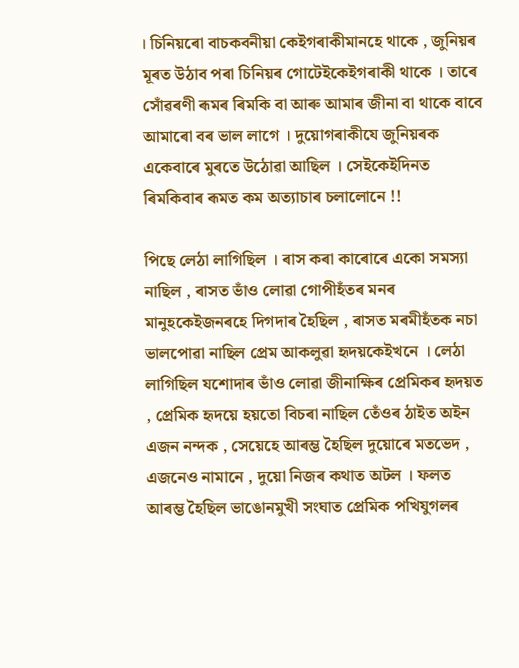। চিনিয়ৰো বাচকবনীয়া কেইগৰাকীমানহে থাকে , জুনিয়ৰ মূৰত উঠাব পৰা চিনিয়ৰ গোটেইকেইগৰাকী থাকে । তাৰে সোঁৱৰণী ৰূমৰ ৰিমকি বা আৰু আমাৰ জীনা বা থাকে বাবে আমাৰো বৰ ভাল লাগে । দুয়োগৰাকীযে জুনিয়ৰক একেবাৰে মুৰতে উঠোৱা আছিল । সেইকেইদিনত ৰিমকিবাৰ ৰূমত কম অত্যাচাৰ চলালোনে !!

পিছে লেঠা লাগিছিল । ৰাস কৰা কাৰোৰে একো সমস্যা নাছিল , ৰাসত ভাঁও লোৱা গোপীহঁতৰ মনৰ মানুহকেইজনৰহে দিগদাৰ হৈছিল , ৰাসত মৰমীহঁতক নচা ভালপোৱা নাছিল প্ৰেম আকলুৱা হৃদয়কেইখনে । লেঠা লাগিছিল যশোদাৰ ভাঁও লোৱা জীনাক্ষিৰ প্ৰেমিকৰ হৃদয়ত , প্ৰেমিক হৃদয়ে হয়তো বিচৰা নাছিল তেঁওৰ ঠাইত অইন এজন নন্দক , সেয়েহে আৰম্ভ হৈছিল দুয়োৰে মতভেদ , এজনেও নামানে , দুয়ো নিজৰ কথাত অটল । ফলত আৰম্ভ হৈছিল ভাঙোনমুখী সংঘাত প্ৰেমিক পখিযুগলৰ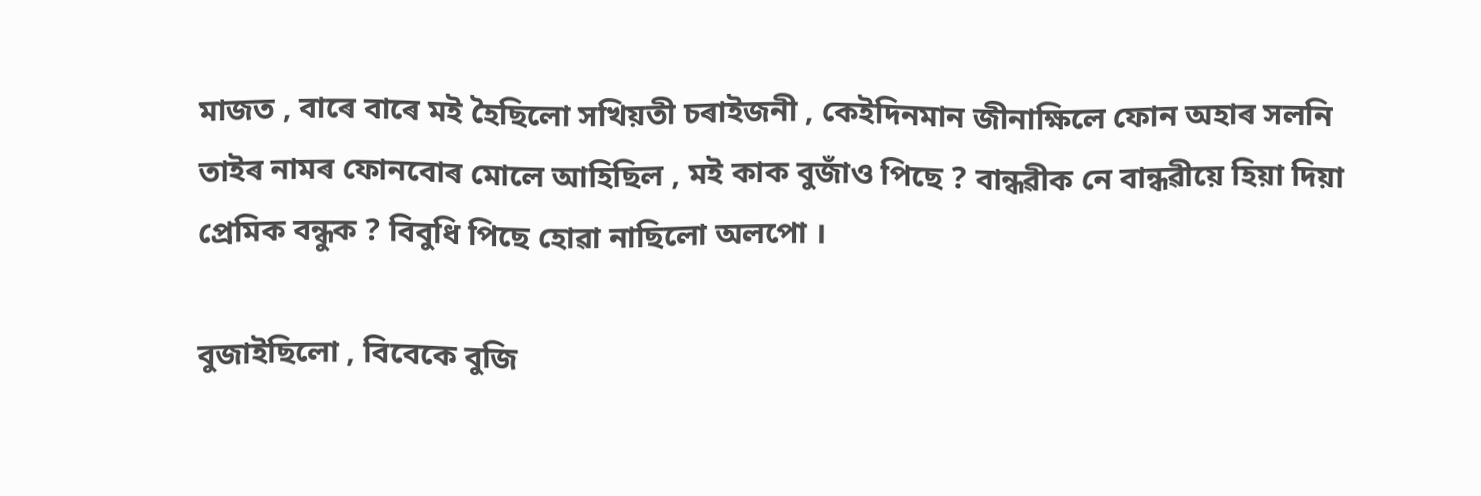মাজত , বাৰে বাৰে মই হৈছিলো সখিয়তী চৰাইজনী , কেইদিনমান জীনাক্ষিলে ফোন অহাৰ সলনি তাইৰ নামৰ ফোনবোৰ মোলে আহিছিল , মই কাক বুজাঁও পিছে ? বান্ধৱীক নে বান্ধৱীয়ে হিয়া দিয়া প্ৰেমিক বন্ধুক ? বিবুধি পিছে হোৱা নাছিলো অলপো ।

বুজাইছিলো , বিবেকে বুজি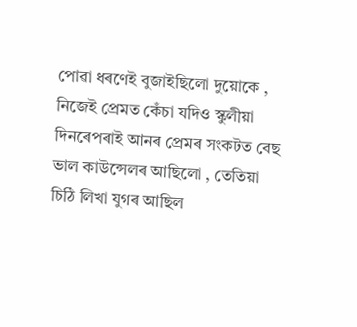পোৱা ধৰণেই বুজাইছিলো দুয়োকে , নিজেই প্ৰেমত কেঁচা যদিও স্কুলীয়া দিনৰেপৰাই আনৰ প্ৰেমৰ সংকটত বেছ ভাল কাউন্সেলৰ আছিলো , তেতিয়া চিঠি লিখা যুগৰ আছিল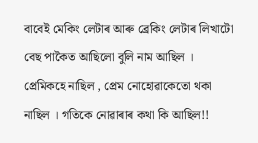বাবেই মেকিং লেটাৰ আৰু ব্ৰেকিং লেটাৰ লিখাটো বেছ পাকৈত আছিলো বুলি নাম আছিল । প্ৰেমিকহে নাছিল , প্ৰেম নোহোৱাকেতো থকা নাছিল । গতিকে নোৱাৰাৰ কথা কি আছিল!!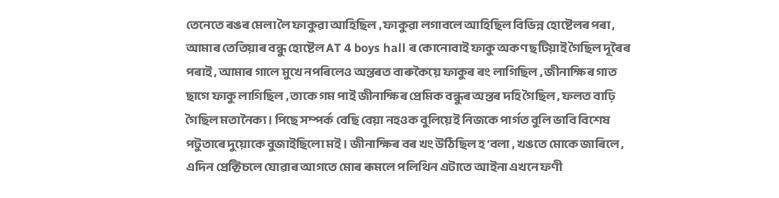তেনেতে ৰঙৰ মেলা লৈ ফাকুৱা আহিছিল , ফাকুৱা লগাবলে আহিছিল বিভিন্ন হোষ্টেলৰ পৰা , আমাৰ তেতিয়াৰ বন্ধু হোষ্টেল AT 4 boys hall ৰ কোনোবাই ফাকু অকণ ছটিয়াই গৈছিল দূৰৈৰ পৰাই , আমাৰ গালে মুখে নপৰিলেও অন্তৰত বাৰুকৈয়ে ফাকুৰ ৰং লাগিছিল , জীনাক্ষিৰ গাত ছাগে ফাকু লাগিছিল , তাকে গম পাই জীনাক্ষিৰ প্ৰেমিক বন্ধুৰ অন্তৰ দহি গৈছিল , ফলত বাঢ়ি গৈছিল মতানৈক্য । পিছে সম্পৰ্ক বেছি বেয়া নহওক বুলিয়েই নিজকে পাৰ্গত বুলি ভাবি বিশেষ পটুতাৰে দুয়োকে বুজাইছিলো মই । জীনাক্ষিৰ বৰ খং উঠিছিল হ’বলা , খঙতে মোকে জাৰিলে , এদিন প্ৰেক্টিচলে যোৱাৰ আগতে মোৰ ৰূমলে পলিথিন এটাতে আইনা এখনে ফণী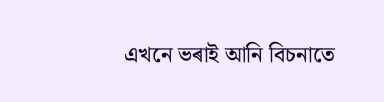এখনে ভৰাই আনি বিচনাতে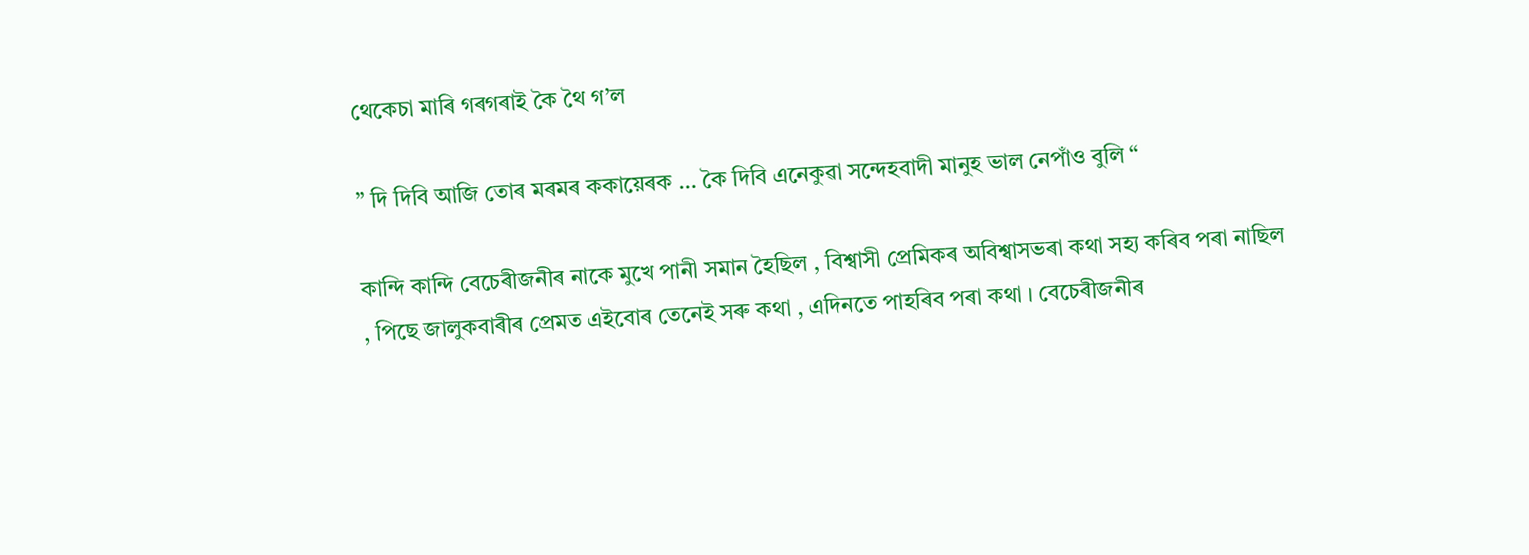থেকেচা মাৰি গৰগৰাই কৈ থৈ গ’ল

” দি দিবি আজি তোৰ মৰমৰ ককায়েৰক … কৈ দিবি এনেকুৱা সন্দেহবাদী মানুহ ভাল নেপাঁও বুলি “

কান্দি কান্দি বেচেৰীজনীৰ নাকে মুখে পানী সমান হৈছিল , বিশ্বাসী প্ৰেমিকৰ অবিশ্বাসভৰা কথা সহ্য কৰিব পৰা নাছিল , পিছে জালুকবাৰীৰ প্ৰেমত এইবোৰ তেনেই সৰু কথা , এদিনতে পাহৰিব পৰা কথা । বেচেৰীজনীৰ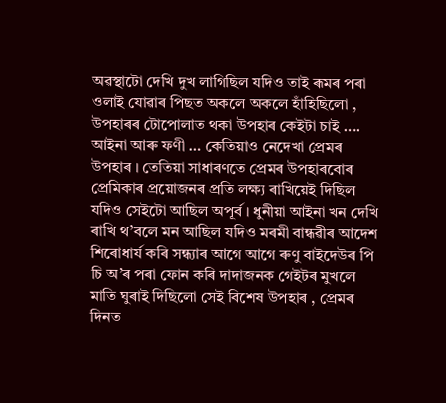অৱস্থাটো দেখি দুখ লাগিছিল যদিও তাই ৰূমৰ পৰা ওলাই যোৱাৰ পিছত অকলে অকলে হাঁহিছিলো , উপহাৰৰ টোপোলাত থকা উপহাৰ কেইটা চাই …. আইনা আৰু ফণী … কেতিয়াও নেদেখা প্ৰেমৰ উপহাৰ । তেতিয়া সাধাৰণতে প্ৰেমৰ উপহাৰবোৰ প্ৰেমিকাৰ প্ৰয়োজনৰ প্ৰতি লক্ষ্য ৰাখিয়েই দিছিল যদিও সেইটো আছিল অপূৰ্ব । ধুনীয়া আইনা খন দেখি ৰাখি থ’বলে মন আছিল যদিও মৰমী বান্ধৱীৰ আদেশ শিৰোধাৰ্য কৰি সন্ধ্যাৰ আগে আগে ৰুণু বাইদেউৰ পি চি অ’ৰ পৰা ফোন কৰি দাদাজনক গেইটৰ মুখলে মাতি ঘুৰাই দিছিলো সেই বিশেষ উপহাৰ , প্ৰেমৰ দিনত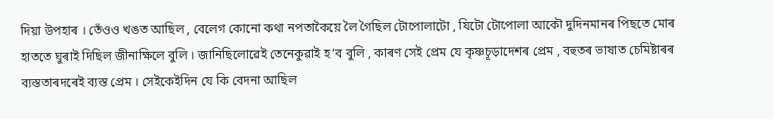দিয়া উপহাৰ । তেঁওও খঙত আছিল , বেলেগ কোনো কথা নপতাকৈয়ে লৈ গৈছিল টোপোলাটো , যিটো টোপোলা আকৌ দুদিনমানৰ পিছতে মোৰ হাততে ঘুৰাই দিছিল জীনাক্ষিলে বুলি । জানিছিলোৱেই তেনেকুৱাই হ’ব বুলি , কাৰণ সেই প্ৰেম যে কৃষ্ণচূড়াদেশৰ প্ৰেম , বহুতৰ ভাষাত চেমিষ্টাৰৰ ব্যস্ততাৰদৰেই ব্যস্ত প্ৰেম । সেইকেইদিন যে কি বেদনা আছিল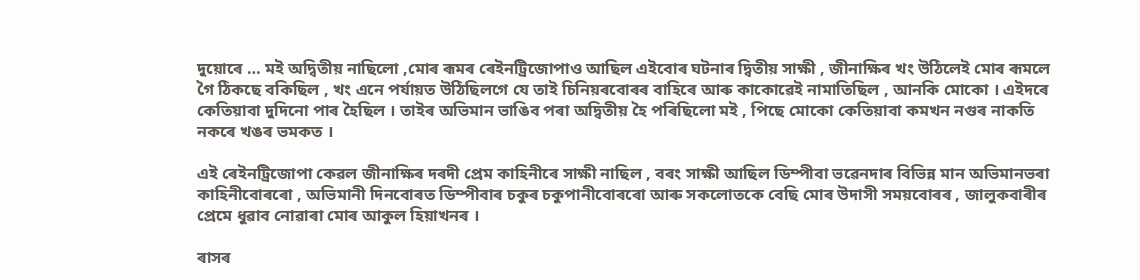দুয়োৰে … মই অদ্বিতীয় নাছিলো ,মোৰ ৰূমৰ ৰেইনট্ৰিজোপাও আছিল এইবোৰ ঘটনাৰ দ্বিতীয় সাক্ষী , জীনাক্ষিৰ খং উঠিলেই মোৰ ৰূমলে গৈ ঠিকছে বকিছিল , খং এনে পৰ্যায়ত উঠিছিলগে যে তাই চিনিয়ৰবোৰৰ বাহিৰে আৰু কাকোৱেই নামাতিছিল , আনকি মোকো । এইদৰে কেতিয়াবা দুদিনো পাৰ হৈছিল । তাইৰ অভিমান ভাঙিব পৰা অদ্বিতীয় হৈ পৰিছিলো মই , পিছে মোকো কেতিয়াবা কমখন নগুৰ নাকতি নকৰে খঙৰ ভমকত ।

এই ৰেইনট্ৰিজোপা কেৱল জীনাক্ষিৰ দৰদী প্ৰেম কাহিনীৰে সাক্ষী নাছিল , বৰং সাক্ষী আছিল ডিম্পীবা ভৱেনদাৰ বিভিন্ন মান অভিমানভৰা কাহিনীবোৰৰো , অভিমানী দিনবোৰত ডিম্পীবাৰ চকুৰ চকুপানীবোৰৰো আৰু সকলোতকে বেছি মোৰ উদাসী সময়বোৰৰ , জালুকবাৰীৰ প্ৰেমে ধুৱাব নোৱাৰা মোৰ আকুল হিয়াখনৰ ।

ৰাসৰ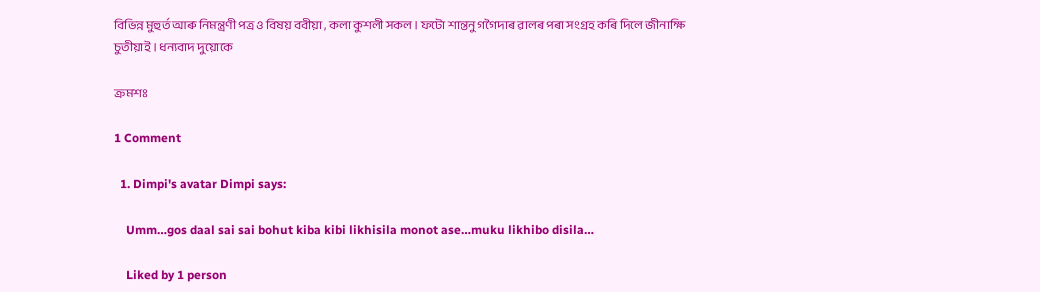বিভিন্ন মুহুৰ্ত আৰু নিমন্ত্ৰণী পত্ৰ ও বিষয় ববীয়া , কলা কুশলী সকল । ফটো শান্তনু গগৈদাৰ ৱালৰ পৰা সংগ্ৰহ কৰি দিলে জীনাক্ষি চুতীয়াই । ধন্যবাদ দুয়োকে

ক্ৰমশঃ

1 Comment

  1. Dimpi's avatar Dimpi says:

    Umm…gos daal sai sai bohut kiba kibi likhisila monot ase…muku likhibo disila…

    Liked by 1 person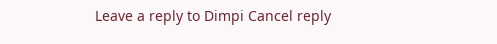Leave a reply to Dimpi Cancel reply